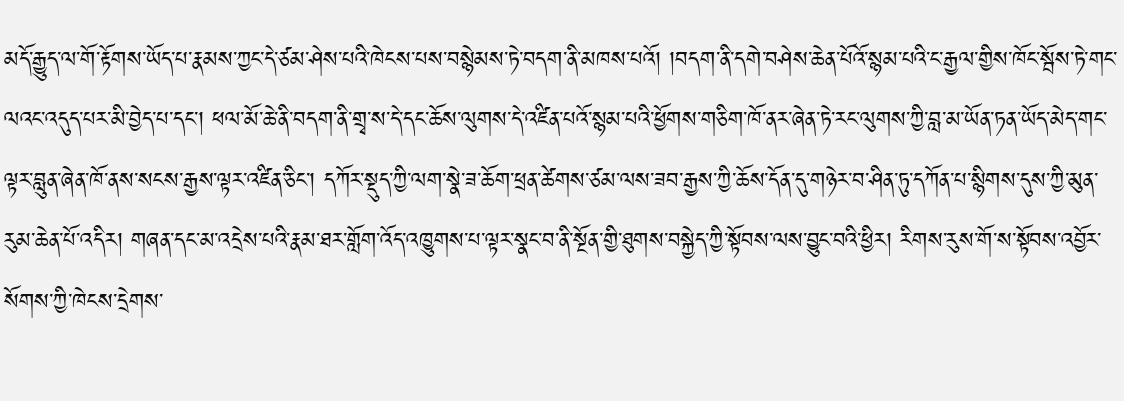མདོ་རྒྱུད་ལ་གོ་རྟོགས་ཡོད་པ་རྣམས་ཀྱང་དེ་ཙམ་ཤེས་པའི་ཁེངས་པས་བསྙེམས་ཏེ་བདག་ནི་མཁས་པའོ། །བདག་ནི་དགེ་བཤེས་ཆེན་པོའོ་སྙམ་པའི་ང་རྒྱལ་གྱིས་ཁོང་སྦོས་ཏེ་གང་ལའང་འདུད་པར་མི་བྱེད་པ་དང་། ཕལ་མོ་ཆེ་ནི་བདག་ནི་གྲྭ་ས་དེ་དང་ཆོས་ལུགས་དེ་འཛིན་པའོ་སྙམ་པའི་ཕྱོགས་གཅིག་ཁོ་ནར་ཞེན་ཏེ་རང་ལུགས་ཀྱི་བླ་མ་ཡོན་ཏན་ཡོད་མེད་གང་ལྟར་བླུན་ཞེན་ཁོ་ནས་སངས་རྒྱས་ལྟར་འཛིན་ཅིང་། དཀོར་སྡུད་ཀྱི་ལག་སྣེ་ཟ་ཆོག་ཕྲན་ཚེགས་ཙམ་ལས་ཟབ་རྒྱས་ཀྱི་ཆོས་དོན་དུ་གཉེར་བ་ཤིན་ཏུ་དཀོན་པ་སྙིགས་དུས་ཀྱི་མུན་རུམ་ཆེན་པོ་འདིར། གཞན་དང་མ་འདྲེས་པའི་རྣམ་ཐར་གློག་འོད་འཁྱུགས་པ་ལྟར་སྣང་བ་ནི་སྔོན་གྱི་ཐུགས་བསྐྱེད་ཀྱི་སྟོབས་ལས་བྱུང་བའི་ཕྱིར། རིགས་རུས་གོ་ས་སྟོབས་འབྱོར་སོགས་ཀྱི་ཁེངས་དྲེགས་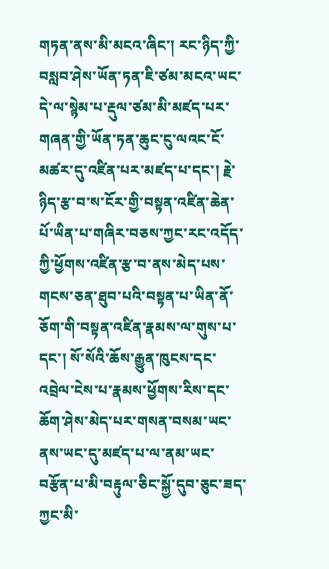གཏན་ནས་མི་མངའ་ཞིང་། རང་ཉིད་ཀྱི་བསླབ་ཤེས་ཡོན་ཏན་ཇི་ཙམ་མངའ་ཡང་དེ་ལ་སྙེམ་པ་རྡུལ་ཙམ་མི་མཛད་པར་གཞན་གྱི་ཡོན་ཏན་ཆུང་ངུ་ལའང་ངོ་མཚར་དུ་འཛིན་པར་མཛད་པ་དང་། རྗེ་ཉིད་རྩ་བ་ས་ངོར་གྱི་བསྟན་འཛིན་ཆེན་པོ་ཡིན་པ་གཞིར་བཅས་ཀྱང་རང་འདོད་ཀྱི་ཕྱོགས་འཛིན་རྩ་བ་ནས་མེད་པས་གངས་ཅན་ཐུབ་པའི་བསྟན་པ་ཡིན་ནོ་ཅོག་གི་བསྟན་འཛིན་རྣམས་ལ་གུས་པ་དང་། སོ་སོའི་ཆོས་རྒྱུན་ཁུངས་དང་འབྲེལ་ངེས་པ་རྣམས་ཕྱོགས་རིས་དང་ཆོག་ཤེས་མེད་པར་གསན་བསམ་ཡང་ནས་ཡང་དུ་མཛད་པ་ལ་ནམ་ཡང་བརྩོན་པ་མི་བརྟུལ་ཅིང་སྐྱོ་དུབ་ཅུང་ཟད་ཀྱང་མི་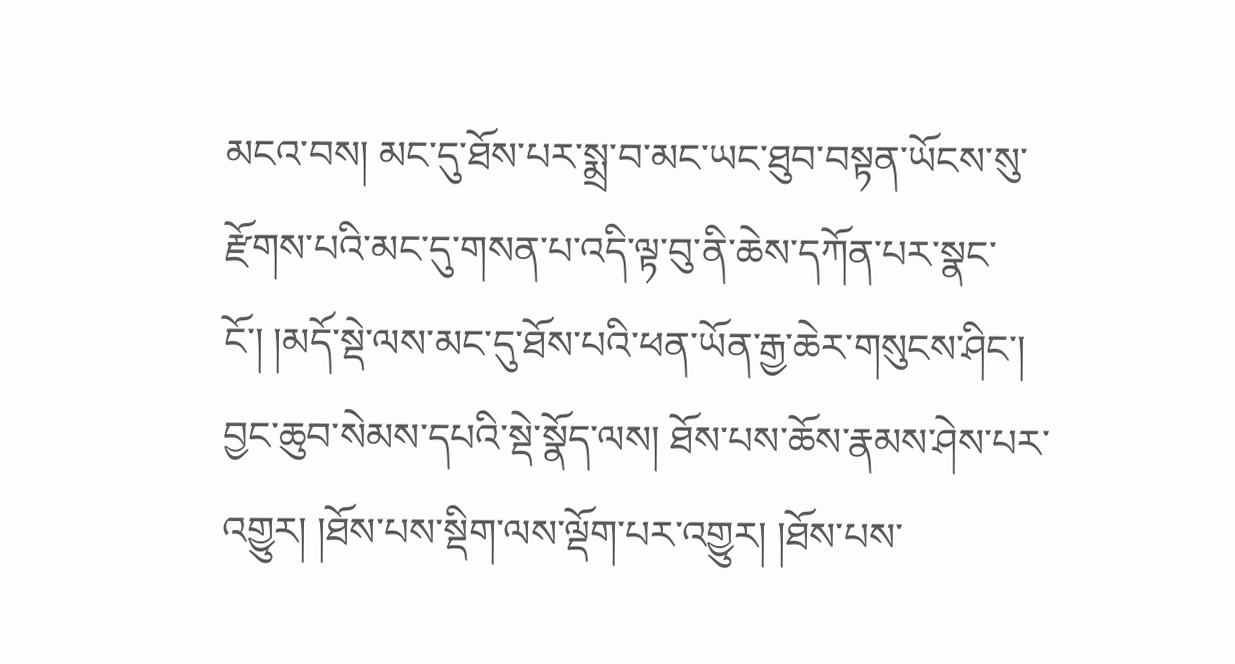མངའ་བས། མང་དུ་ཐོས་པར་སྨྲ་བ་མང་ཡང་ཐུབ་བསྟན་ཡོངས་སུ་རྫོགས་པའི་མང་དུ་གསན་པ་འདི་ལྟ་བུ་ནི་ཆེས་དཀོན་པར་སྣང་ངོ་། །མདོ་སྡེ་ལས་མང་དུ་ཐོས་པའི་ཕན་ཡོན་རྒྱ་ཆེར་གསུངས་ཤིང་། བྱང་ཆུབ་སེམས་དཔའི་སྡེ་སྣོད་ལས། ཐོས་པས་ཆོས་རྣམས་ཤེས་པར་འགྱུར། །ཐོས་པས་སྡིག་ལས་ལྡོག་པར་འགྱུར། །ཐོས་པས་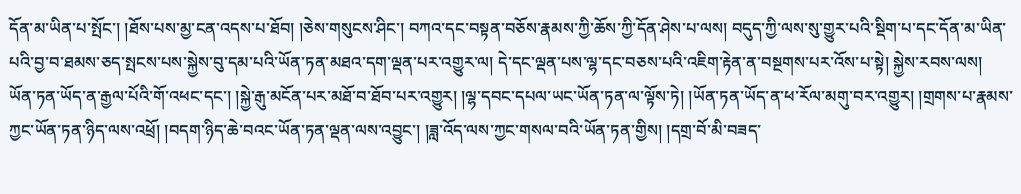དོན་མ་ཡིན་པ་སྤོང་། །ཐོས་པས་མྱ་ངན་འདས་པ་ཐོབ། །ཅེས་གསུངས་ཤིང་། བཀའ་དང་བསྟན་བཅོས་རྣམས་ཀྱི་ཆོས་ཀྱི་དོན་ཤེས་པ་ལས། བདུད་ཀྱི་ལས་སུ་གྱུར་པའི་སྡིག་པ་དང་དོན་མ་ཡིན་པའི་བྱ་བ་ཐམས་ཅད་སྤངས་པས་སྐྱེས་བུ་དམ་པའི་ཡོན་ཏན་མཐའ་དག་ལྡན་པར་འགྱུར་ལ། དེ་དང་ལྡན་པས་ལྷ་དང་བཅས་པའི་འཇིག་རྟེན་ན་བསྔགས་པར་འོས་པ་སྟེ། སྐྱེས་རབས་ལས། ཡོན་ཏན་ཡོད་ན་རྒྱལ་པོའི་གོ་འཕང་དང་། །སྐྱེ་རྒུ་མངོན་པར་མཐོ་བ་ཐོབ་པར་འགྱུར། །ལྷ་དབང་དཔལ་ཡང་ཡོན་ཏན་ལ་ལྟོས་ཏེ། །ཡོན་ཏན་ཡོད་ན་ཕ་རོལ་མགུ་བར་འགྱུར། །གྲགས་པ་རྣམས་ཀྱང་ཡོན་ཏན་ཉིད་ལས་འཕྲོ། །བདག་ཉིད་ཆེ་བའང་ཡོན་ཏན་ལྡན་ལས་འབྱུང་། །ཟླ་འོད་ལས་ཀྱང་གསལ་བའི་ཡོན་ཏན་གྱིས། །དགྲ་བོ་མི་བཟད་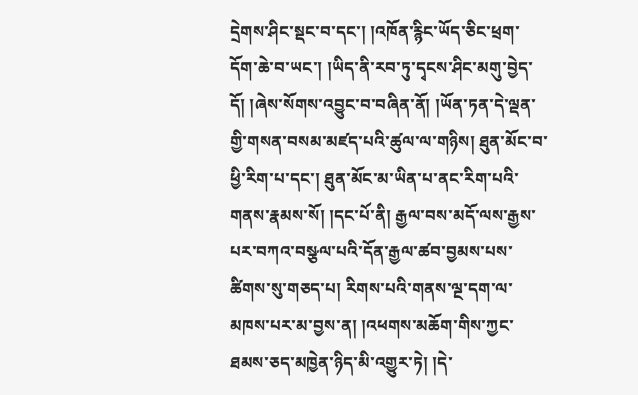དྲེགས་ཤིང་སྡང་བ་དང་། །འཁོན་རྙིང་ཡོད་ཅིང་ཕྲག་དོག་ཆེ་བ་ཡང་། །ཡིད་ནི་རབ་ཏུ་དྭངས་ཤིང་མགུ་བྱེད་དོ། །ཞེས་སོགས་འབྱུང་བ་བཞིན་ནོ། །ཡོན་ཏན་དེ་ལྡན་གྱི་གསན་བསམ་མཛད་པའི་ཚུལ་ལ་གཉིས། ཐུན་མོང་བ་ཕྱི་རིག་པ་དང་། ཐུན་མོང་མ་ཡིན་པ་ནང་རིག་པའི་གནས་རྣམས་སོ། །དང་པོ་ནི། རྒྱལ་བས་མདོ་ལས་རྒྱས་པར་བཀའ་བསྩལ་པའི་དོན་རྒྱལ་ཚབ་བྱམས་པས་ཚིགས་སུ་གཅད་པ། རིགས་པའི་གནས་ལྔ་དག་ལ་མཁས་པར་མ་བྱས་ན། །འཕགས་མཆོག་གིས་ཀྱང་ཐམས་ཅད་མཁྱེན་ཉིད་མི་འགྱུར་ཏེ། །དེ་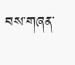བས་གཞན་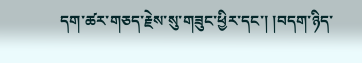དག་ཚར་གཅད་རྗེས་སུ་གཟུང་ཕྱིར་དང་། །བདག་ཉིད་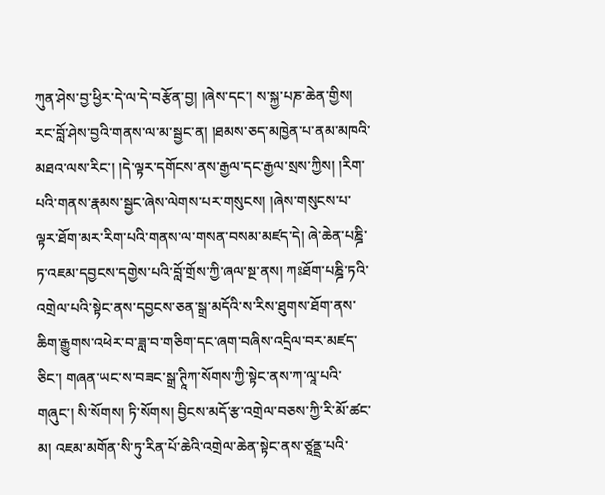ཀུན་ཤེས་བྱ་ཕྱིར་དེ་ལ་དེ་བརྩོན་བྱ། །ཞེས་དང་། ས་སྐྱ་པཎ་ཆེན་གྱིས། རང་བློ་ཤེས་བྱའི་གནས་ལ་མ་སྦྱང་ན། །ཐམས་ཅད་མཁྱེན་པ་ནམ་མཁའི་མཐའ་ལས་རིང་། །དེ་ལྟར་དགོངས་ནས་རྒྱལ་དང་རྒྱལ་སྲས་ཀྱིས། །རིག་པའི་གནས་རྣམས་སྦྱང་ཞེས་ལེགས་པར་གསུངས། །ཞེས་གསུངས་པ་ལྟར་ཐོག་མར་རིག་པའི་གནས་ལ་གསན་བསམ་མཛད་དེ། ཞེ་ཆེན་པཎྜི་ཏ་འཇམ་དབྱངས་དགྱེས་པའི་བློ་གྲོས་ཀྱི་ཞལ་སྔ་ནས། ཀཿཐོག་པཎྜི་ཏའི་འགྲེལ་པའི་སྟེང་ནས་དབྱངས་ཅན་སྒྲ་མདོའི་ས་རིས་ཐུགས་ཐོག་ནས་ཆིག་རྒྱུགས་འཕེར་བ་ཟླ་བ་གཅིག་དང་ཞག་བཞིས་འདྲིལ་བར་མཛད་ཅིང་། གཞན་ཡང་ས་བཟང་སྒྲ་ཊཱིཀ་སོགས་ཀྱི་སྟེང་ནས་ཀ་ལཱ་པའི་གཞུང་། སི་སོགས། ཏི་སོགས། བྱིངས་མདོ་རྩ་འགྲེལ་བཅས་ཀྱི་རི་མོ་ཚང་མ། འཇམ་མགོན་སི་ཏུ་རིན་པོ་ཆེའི་འགྲེལ་ཆེན་སྟེང་ནས་ཙཱནྡྲ་པའི་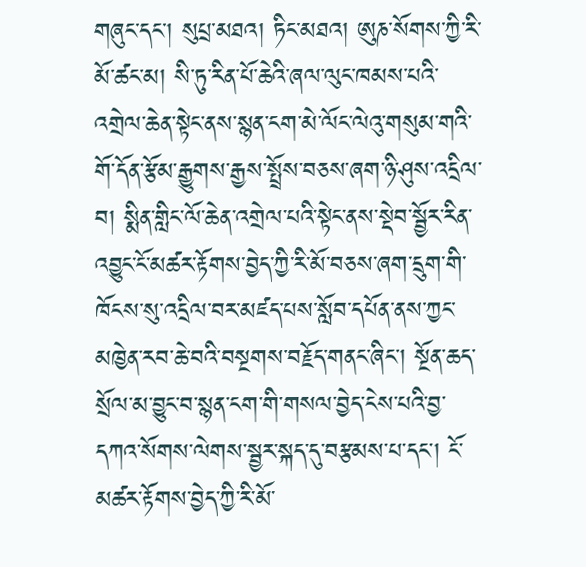གཞུང་དང་། སུཔྲ་མཐའ། ཏིང་མཐའ། ཨུཎ་སོགས་ཀྱི་རི་མོ་ཚང་མ། སི་ཏུ་རིན་པོ་ཆེའི་ཞལ་ལུང་ཁམས་པའི་འགྲེལ་ཆེན་སྟེང་ནས་སྙན་ངག་མེ་ལོང་ལེའུ་གསུམ་གའི་གོ་དོན་རྩོམ་རྒྱུགས་རྒྱས་སྤྲོས་བཅས་ཞག་ཉི་ཤུས་འདྲིལ་བ། སྨིན་གླིང་ལོ་ཆེན་འགྲེལ་པའི་སྟེང་ནས་སྡེབ་སྦྱོར་རིན་འབྱུང་ངོ་མཚར་རྟོགས་བྱེད་ཀྱི་རི་མོ་བཅས་ཞག་དྲུག་གི་ཁོངས་སུ་འདྲིལ་བར་མཛད་པས་སློབ་དཔོན་ནས་ཀྱང་མཁྱེན་རབ་ཆེ་བའི་བསྔགས་བརྗོད་གནང་ཞིང་། སྔོན་ཆད་སྲོལ་མ་བྱུང་བ་སྙན་ངག་གི་གསལ་བྱེད་ངེས་པའི་བྱ་དཀའ་སོགས་ལེགས་སྦྱར་སྐད་དུ་བརྩམས་པ་དང་། ངོ་མཚར་རྟོགས་བྱེད་ཀྱི་རི་མོ་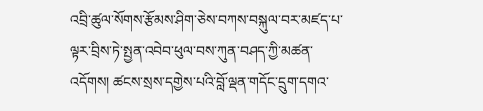འབྲི་ཚུལ་སོགས་རྩོམས་ཤིག་ཅེས་བཀས་བསྐུལ་བར་མཛད་པ་ལྟར་བྲིས་ཏེ་སྤྱན་འབེབ་ཕུལ་བས་ཀུན་བཤད་ཀྱི་མཚན་འདོགས། ཚངས་སྲས་དགྱེས་པའི་བློ་ལྡན་གདོང་དྲུག་དགའ་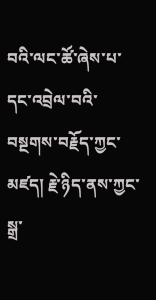བའི་ལང་ཚོ་ཞེས་པ་དང་འབྲེལ་བའི་བསྔགས་བརྗོད་ཀྱང་མཛད། རྗེ་ཉིད་ནས་ཀྱང་སྒྲ་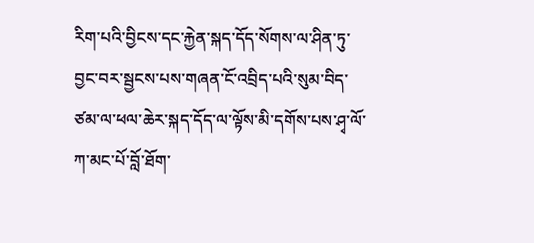རིག་པའི་བྱིངས་དང་རྐྱེན་སྐད་དོད་སོགས་ལ་ཤིན་ཏུ་བྱང་བར་སྦྱངས་པས་གཞན་ངོ་འབྲིད་པའི་སུམ་བིད་ཙམ་ལ་ཕལ་ཆེར་སྐད་དོད་ལ་ལྟོས་མི་དགོས་པས་ཤྭ་ལོ་ཀ་མང་པོ་བློ་ཐོག་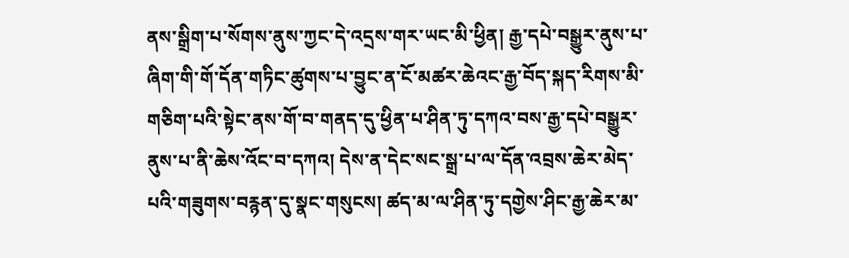ནས་སྒྲིག་པ་སོགས་ནུས་ཀྱང་དེ་འདྲས་གར་ཡང་མི་ཕྱིན། རྒྱ་དཔེ་བསྒྱུར་ནུས་པ་ཞིག་གི་གོ་དོན་གཏིང་ཚུགས་པ་བྱུང་ན་ངོ་མཚར་ཆེའང་རྒྱ་བོད་སྐད་རིགས་མི་གཅིག་པའི་སྟེང་ནས་གོ་བ་གནད་དུ་ཕྱིན་པ་ཤིན་ཏུ་དཀའ་བས་རྒྱ་དཔེ་བསྒྱུར་ནུས་པ་ནི་ཆེས་འོང་བ་དཀའ། དེས་ན་དེང་སང་སྒྲ་པ་ལ་དོན་འབྲས་ཆེར་མེད་པའི་གཟུགས་བརྙན་དུ་སྣང་གསུངས། ཚད་མ་ལ་ཤིན་ཏུ་དགྱེས་ཤིང་རྒྱ་ཆེར་མ་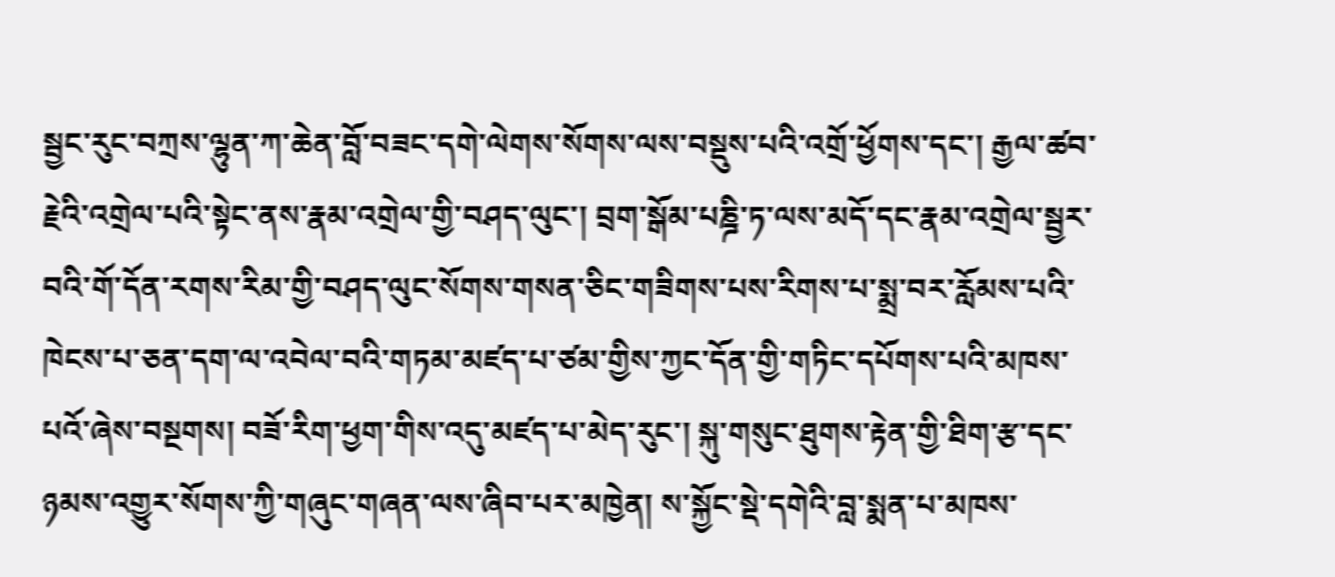སྦྱང་རུང་བཀྲས་ལྷུན་ཀ་ཆེན་བློ་བཟང་དགེ་ལེགས་སོགས་ལས་བསྡུས་པའི་འགྲོ་ཕྱོགས་དང་། རྒྱལ་ཚབ་རྗེའི་འགྲེལ་པའི་སྟེང་ནས་རྣམ་འགྲེལ་གྱི་བཤད་ལུང་། བྲག་སྒོམ་པཎྜི་ཏ་ལས་མདོ་དང་རྣམ་འགྲེལ་སྦྱར་བའི་གོ་དོན་རགས་རིམ་གྱི་བཤད་ལུང་སོགས་གསན་ཅིང་གཟིགས་པས་རིགས་པ་སྨྲ་བར་རློམས་པའི་ཁེངས་པ་ཅན་དག་ལ་འབེལ་བའི་གཏམ་མཛད་པ་ཙམ་གྱིས་ཀྱང་དོན་གྱི་གཏིང་དཔོགས་པའི་མཁས་པའོ་ཞེས་བསྔགས། བཟོ་རིག་ཕྱག་གིས་འདུ་མཛད་པ་མེད་རུང་། སྐུ་གསུང་ཐུགས་རྟེན་གྱི་ཐིག་རྩ་དང་ཉམས་འགྱུར་སོགས་ཀྱི་གཞུང་གཞན་ལས་ཞིབ་པར་མཁྱེན། ས་སྐྱོང་སྡེ་དགེའི་བླ་སྨན་པ་མཁས་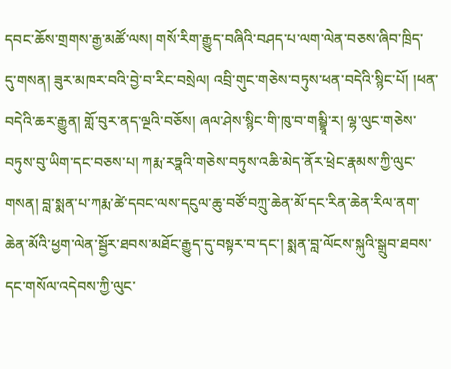དབང་ཆོས་གྲགས་རྒྱ་མཚོ་ལས། གསོ་རིག་རྒྱུད་བཞིའི་བཤད་པ་ལག་ལེན་བཅས་ཞིབ་ཁྲིད་དུ་གསན། ཟུར་མཁར་བའི་བྱེ་བ་རིང་བསྲེལ། འབྲི་གུང་གཅེས་བཏུས་ཕན་བདེའི་སྙིང་པོ། །ཕན་བདེའི་ཆར་རྒྱུན། གློ་བུར་ནད་ལྔའི་བཅོས། ཞལ་ཤེས་སྙིང་གི་ཁུ་བ་གམྦྷཱི་ར། ལྷ་ལུང་གཅེས་བཏུས་བུ་ཡིག་དང་བཅས་པ། ཀརྨ་རཏྣའི་གཅེས་བཏུས་འཆི་མེད་ནོར་ཕྲེང་རྣམས་ཀྱི་ལུང་གསན། བླ་སྨན་པ་ཀརྨ་ཚེ་དབང་ལས་དངུལ་ཆུ་བཙོ་བཀྲུ་ཆེན་མོ་དང་རིན་ཆེན་རིལ་ནག་ཆེན་མོའི་ཕྱག་ལེན་སྦྱོར་ཐབས་མཐོང་རྒྱུད་དུ་བསྟར་བ་དང་། སྨན་བླ་ལོངས་སྐུའི་སྒྲུབ་ཐབས་དང་གསོལ་འདེབས་ཀྱི་ལུང་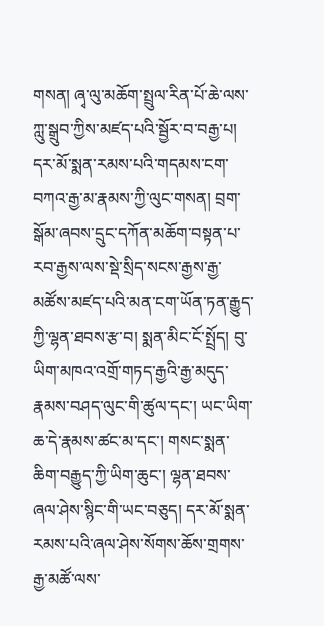གསན། ཞྭ་ལུ་མཆོག་སྤྲུལ་རིན་པོ་ཆེ་ལས་ཀླུ་སྒྲུབ་ཀྱིས་མཛད་པའི་སྦྱོར་བ་བརྒྱ་པ། དར་མོ་སྨན་རམས་པའི་གདམས་ངག་བཀའ་རྒྱ་མ་རྣམས་ཀྱི་ལུང་གསན། བྲག་སྒོམ་ཞབས་དྲུང་དཀོན་མཆོག་བསྟན་པ་རབ་རྒྱས་ལས་སྡེ་སྲིད་སངས་རྒྱས་རྒྱ་མཚོས་མཛད་པའི་མན་ངག་ཡོན་ཏན་རྒྱུད་ཀྱི་ལྷན་ཐབས་རྩ་བ། སྨན་མིང་ངོ་སྤྲོད། བུ་ཡིག་མཁའ་འགྲོ་གཏད་རྒྱའི་རྒྱ་མདུད་རྣམས་བཤད་ལུང་གི་ཚུལ་དང་། ཡང་ཡིག་ཆ་དེ་རྣམས་ཚང་མ་དང་། གསང་སྨན་ཆིག་བརྒྱུད་ཀྱི་ཡིག་ཆུང་། ལྷན་ཐབས་ཞལ་ཤེས་སྙིང་གི་ཡང་བཅུད། དར་མོ་སྨན་རམས་པའི་ཞལ་ཤེས་སོགས་ཆོས་གྲགས་རྒྱ་མཚོ་ལས་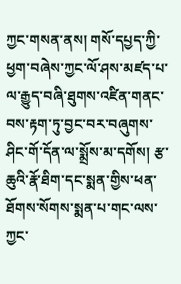ཀྱང་གསན་ནས། གསོ་དཔྱད་ཀྱི་ཕྱག་བཞེས་ཀྱང་ལོ་ཤས་མཛད་པ་ལ་རྒྱུད་བཞི་ཐུགས་འཛིན་གནང་བས་རྟག་ཏུ་བྱང་བར་བཞུགས་ཤིང་གོ་དོན་ལ་སྨྲོས་མ་དགོས། རྩ་ཆུའི་རྣོ་ཐིག་དང་སྨན་གྱིས་ཕན་ཐོགས་སོགས་སྨན་པ་གང་ལས་ཀྱང་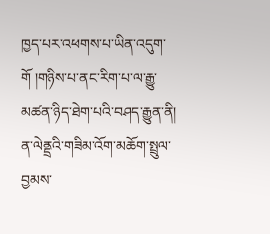ཁྱད་པར་འཕགས་པ་ཡིན་འདུག་གོ །གཉིས་པ་ནང་རིག་པ་ལ་རྒྱུ་མཚན་ཉིད་ཐེག་པའི་བཤད་རྒྱུན་ནི། ན་ལེནྡྲའི་གཟིམ་འོག་མཆོག་སྤྲུལ་བྱམས་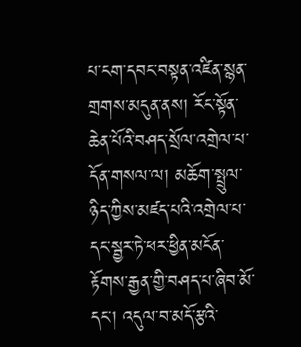པ་ངག་དབང་བསྟན་འཛིན་སྙན་གྲགས་མདུན་ནས། རོང་སྟོན་ཆེན་པོའི་བཤད་སྲོལ་འགྲེལ་པ་དོན་གསལ་ལ། མཆོག་སྤྲུལ་ཉིད་ཀྱིས་མཛད་པའི་འགྲེལ་པ་དང་སྦྱར་ཏེ་ཕར་ཕྱིན་མངོན་རྟོགས་རྒྱན་གྱི་བཤད་པ་ཞིབ་མོ་དང་། འདུལ་བ་མདོ་རྩའི་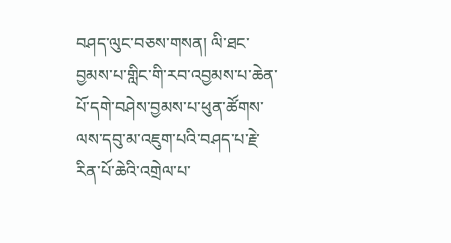བཤད་ལུང་བཅས་གསན། ལི་ཐང་བྱམས་པ་གླིང་གི་རབ་འབྱམས་པ་ཆེན་པོ་དགེ་བཤེས་བྱམས་པ་ཕུན་ཚོགས་ལས་དབུ་མ་འཇུག་པའི་བཤད་པ་རྗེ་རིན་པོ་ཆེའི་འགྲེལ་པ་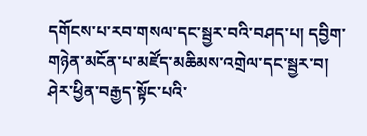དགོངས་པ་རབ་གསལ་དང་སྦྱར་བའི་བཤད་པ། དབྱིག་གཉེན་མངོན་པ་མཛོད་མཆིམས་འགྲེལ་དང་སྦྱར་བ། ཤེར་ཕྱིན་བརྒྱད་སྟོང་པའི་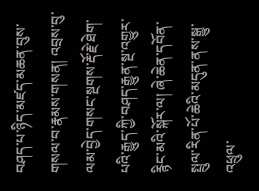བཤད་པ་ཉིད་མཛད་མཆན་བུས་གསལ་བ་རྣམས་གསན། འབྲས་བུ་ལམ་བྱེད་གསང་སྔགས་རྡོ་རྗེ་ཐེག་པའི་རྒྱུད་ཀྱི་བཤད་རྒྱུན་སྔ་འགྱུར་རྙིང་མའི་སྐོར་ལ། ཞེ་ཆེན་དབོན་སྤྲུལ་རིན་པོ་ཆེའི་མདུན་ནས་སྒྱུ་འཕྲུལ་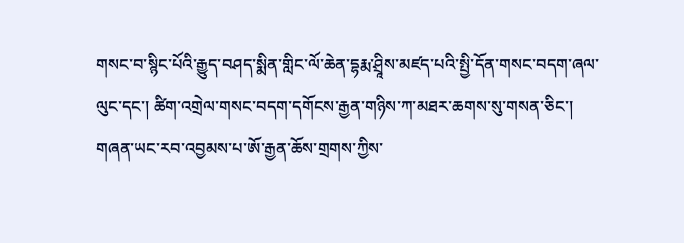གསང་བ་སྙིང་པོའི་རྒྱུད་བཤད་སྨིན་གླིང་ལོ་ཆེན་དྷརྨ་ཤྲཱིས་མཛད་པའི་སྤྱི་དོན་གསང་བདག་ཞལ་ལུང་དང་། ཚིག་འགྲེལ་གསང་བདག་དགོངས་རྒྱན་གཉིས་ཀ་མཐར་ཆགས་སུ་གསན་ཅིང་། གཞན་ཡང་རབ་འབྱམས་པ་ཨོ་རྒྱན་ཆོས་གྲགས་ཀྱིས་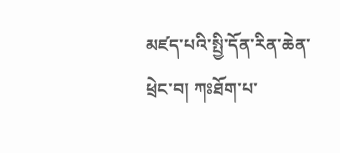མཛད་པའི་སྤྱི་དོན་རིན་ཆེན་ཕྲེང་བ། ཀཿཐོག་པ་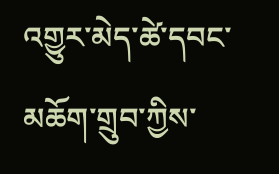འགྱུར་མེད་ཚེ་དབང་མཆོག་གྲུབ་ཀྱིས་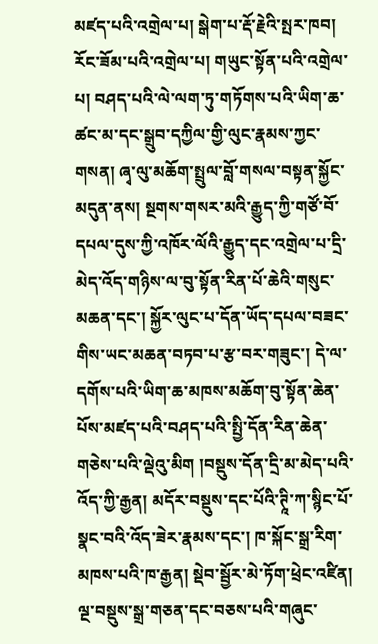མཛད་པའི་འགྲེལ་པ། སྒེག་པ་རྡོ་རྗེའི་སྤར་ཁབ། རོང་ཟོམ་པའི་འགྲེལ་པ། གཡུང་སྟོན་པའི་འགྲེལ་པ། བཤད་པའི་ལེ་ལག་ཏུ་གཏོགས་པའི་ཡིག་ཆ་ཚང་མ་དང་སྒྲུབ་དཀྱིལ་གྱི་ལུང་རྣམས་ཀྱང་གསན། ཞྭ་ལུ་མཆོག་སྤྲུལ་བློ་གསལ་བསྟན་སྐྱོང་མདུན་ནས། སྔགས་གསར་མའི་རྒྱུད་ཀྱི་གཙོ་བོ་དཔལ་དུས་ཀྱི་འཁོར་ལོའི་རྒྱུད་དང་འགྲེལ་པ་དྲི་མེད་འོད་གཉིས་ལ་བུ་སྟོན་རིན་པོ་ཆེའི་གསུང་མཆན་དང་། སྐྱོར་ལུང་པ་དོན་ཡོད་དཔལ་བཟང་གིས་ཡང་མཆན་བཏབ་པ་རྩ་བར་གཟུང་། དེ་ལ་དགོས་པའི་ཡིག་ཆ་མཁས་མཆོག་བུ་སྟོན་ཆེན་པོས་མཛད་པའི་བཤད་པའི་སྤྱི་དོན་རིན་ཆེན་གཅེས་པའི་ལྡེའུ་མིག །བསྡུས་དོན་དྲི་མ་མེད་པའི་འོད་ཀྱི་རྒྱན། མདོར་བསྡུས་དང་པོའི་ཊཱི་ཀ་སྙིང་པོ་སྣང་བའི་འོད་ཟེར་རྣམས་དང་། ཁ་སྐོང་སྒྲ་རིག་མཁས་པའི་ཁ་རྒྱན། སྡེབ་སྦྱོར་མེ་ཏོག་ཕྲེང་འཛིན། ལྔ་བསྡུས་སྒྲ་གཅན་དང་བཅས་པའི་གཞུང་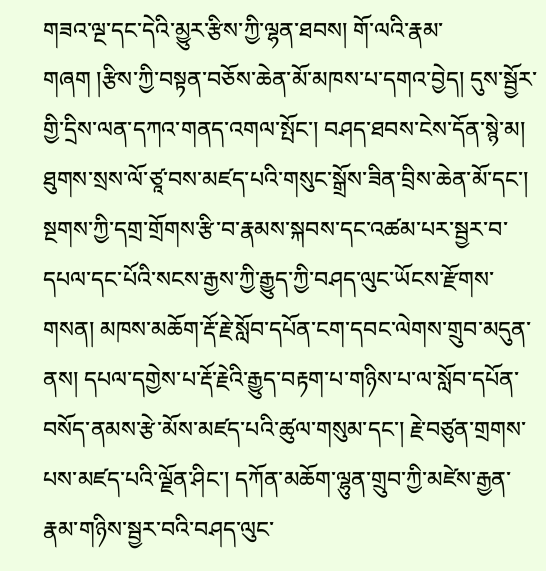གཟའ་ལྔ་དང་དེའི་མྱུར་རྩིས་ཀྱི་ལྷན་ཐབས། གོ་ལའི་རྣམ་གཞག །རྩིས་ཀྱི་བསྟན་བཅོས་ཆེན་མོ་མཁས་པ་དགའ་བྱེད། དུས་སྦྱོར་གྱི་དྲིས་ལན་དཀའ་གནད་འགལ་སྤོང་། བཤད་ཐབས་ངེས་དོན་སྙེ་མ། ཐུགས་སྲས་ལོ་ཙཱ་བས་མཛད་པའི་གསུང་སྒྲོས་ཟིན་བྲིས་ཆེན་མོ་དང་། སྔགས་ཀྱི་དགྲ་གྲོགས་རྩི་བ་རྣམས་སྐབས་དང་འཚམ་པར་སྦྱར་བ་དཔལ་དང་པོའི་སངས་རྒྱས་ཀྱི་རྒྱུད་ཀྱི་བཤད་ལུང་ཡོངས་རྫོགས་གསན། མཁས་མཆོག་རྡོ་རྗེ་སློབ་དཔོན་ངག་དབང་ལེགས་གྲུབ་མདུན་ནས། དཔལ་དགྱེས་པ་རྡོ་རྗེའི་རྒྱུད་བརྟག་པ་གཉིས་པ་ལ་སློབ་དཔོན་བསོད་ནམས་རྩེ་མོས་མཛད་པའི་ཚུལ་གསུམ་དང་། རྗེ་བཙུན་གྲགས་པས་མཛད་པའི་ལྗོན་ཤིང་། དཀོན་མཆོག་ལྷུན་གྲུབ་ཀྱི་མཛེས་རྒྱན་རྣམ་གཉིས་སྦྱར་བའི་བཤད་ལུང་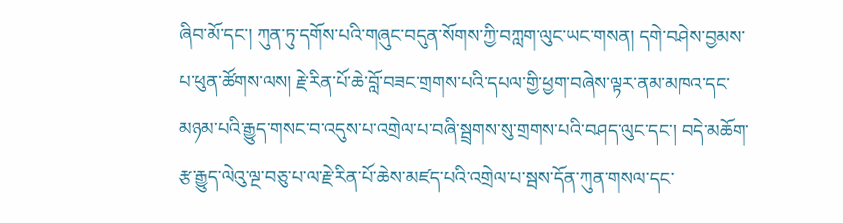ཞིབ་མོ་དང་། ཀུན་ཏུ་དགོས་པའི་གཞུང་བདུན་སོགས་ཀྱི་བཀླག་ལུང་ཡང་གསན། དགེ་བཤེས་བྱམས་པ་ཕུན་ཚོགས་ལས། རྗེ་རིན་པོ་ཆེ་བློ་བཟང་གྲགས་པའི་དཔལ་གྱི་ཕྱག་བཞེས་ལྟར་ནམ་མཁའ་དང་མཉམ་པའི་རྒྱུད་གསང་བ་འདུས་པ་འགྲེལ་པ་བཞི་སྦྲགས་སུ་གྲགས་པའི་བཤད་ལུང་དང་། བདེ་མཆོག་རྩ་རྒྱུད་ལེའུ་ལྔ་བཅུ་པ་ལ་རྗེ་རིན་པོ་ཆེས་མཛད་པའི་འགྲེལ་པ་སྦས་དོན་ཀུན་གསལ་དང་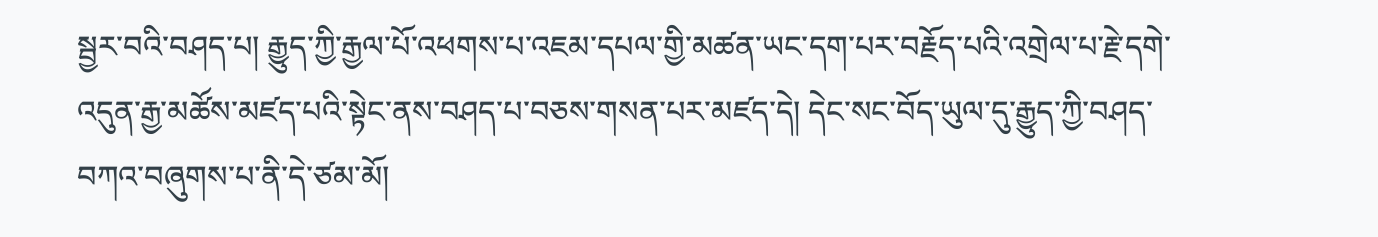སྦྱར་བའི་བཤད་པ། རྒྱུད་ཀྱི་རྒྱལ་པོ་འཕགས་པ་འཇམ་དཔལ་གྱི་མཚན་ཡང་དག་པར་བརྗོད་པའི་འགྲེལ་པ་རྗེ་དགེ་འདུན་རྒྱ་མཚོས་མཛད་པའི་སྟེང་ནས་བཤད་པ་བཅས་གསན་པར་མཛད་དེ། དེང་སང་བོད་ཡུལ་དུ་རྒྱུད་ཀྱི་བཤད་བཀའ་བཞུགས་པ་ནི་དེ་ཙམ་མོ།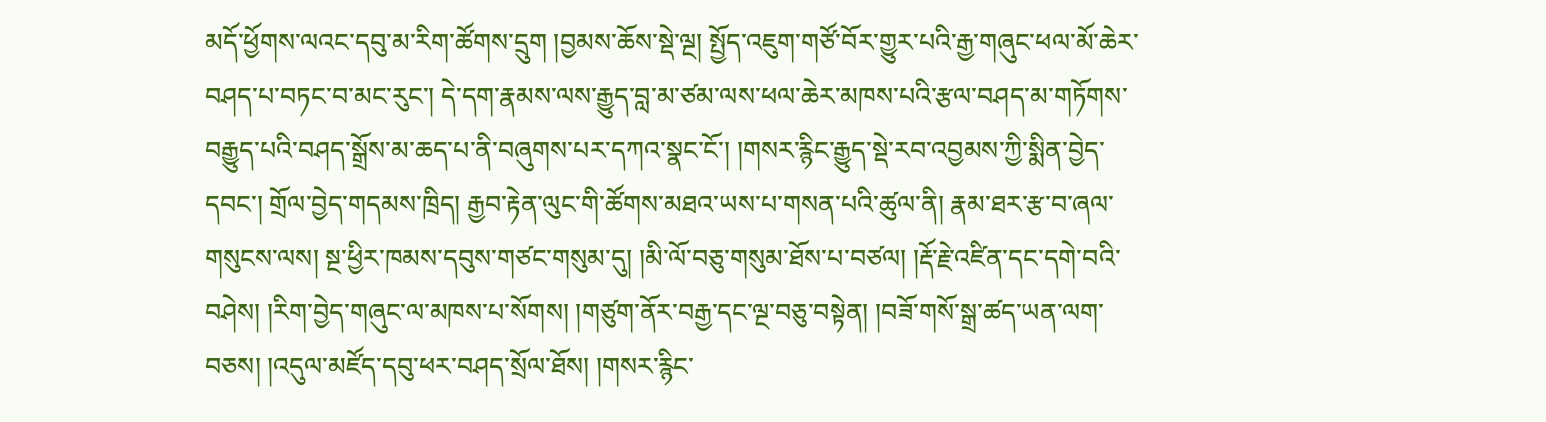མདོ་ཕྱོགས་ལའང་དབུ་མ་རིག་ཚོགས་དྲུག །བྱམས་ཆོས་སྡེ་ལྔ། སྤྱོད་འཇུག་གཙོ་བོར་གྱུར་པའི་རྒྱ་གཞུང་ཕལ་མོ་ཆེར་བཤད་པ་བཏང་བ་མང་རུང་། དེ་དག་རྣམས་ལས་རྒྱུད་བླ་མ་ཙམ་ལས་ཕལ་ཆེར་མཁས་པའི་རྩལ་བཤད་མ་གཏོགས་བརྒྱུད་པའི་བཤད་སྒྲོས་མ་ཆད་པ་ནི་བཞུགས་པར་དཀའ་སྣང་ངོ་། །གསར་རྙིང་རྒྱུད་སྡེ་རབ་འབྱམས་ཀྱི་སྨིན་བྱེད་དབང་། གྲོལ་བྱེད་གདམས་ཁྲིད། རྒྱབ་རྟེན་ལུང་གི་ཚོགས་མཐའ་ཡས་པ་གསན་པའི་ཚུལ་ནི། རྣམ་ཐར་རྩ་བ་ཞལ་གསུངས་ལས། སྔ་ཕྱིར་ཁམས་དབུས་གཙང་གསུམ་དུ། །མི་ལོ་བཅུ་གསུམ་ཐོས་པ་བཙལ། །རྡོ་རྗེ་འཛིན་དང་དགེ་བའི་བཤེས། །རིག་བྱེད་གཞུང་ལ་མཁས་པ་སོགས། །གཙུག་ནོར་བརྒྱ་དང་ལྔ་བཅུ་བསྟེན། །བཟོ་གསོ་སྒྲ་ཚད་ཡན་ལག་བཅས། །འདུལ་མཛོད་དབུ་ཕར་བཤད་སྲོལ་ཐོས། །གསར་རྙིང་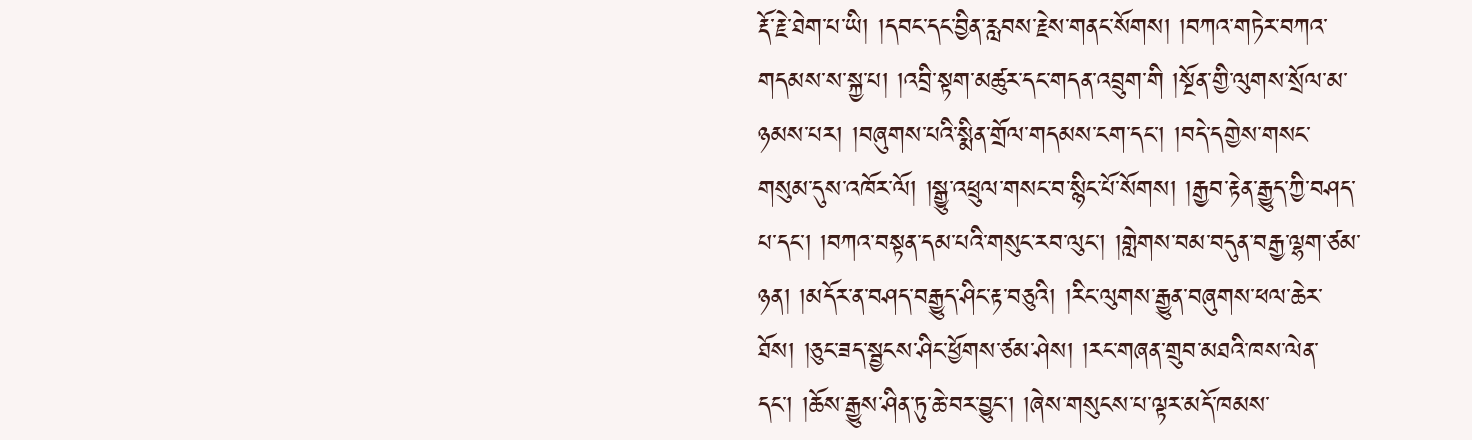རྡོ་རྗེ་ཐེག་པ་ཡི། །དབང་དང་བྱིན་རླབས་རྗེས་གནང་སོགས། །བཀའ་གཏེར་བཀའ་གདམས་ས་སྐྱ་པ། །འབྲི་སྟག་མཚུར་དང་གདན་འབྲུག་གི །སྔོན་གྱི་ལུགས་སྲོལ་མ་ཉམས་པར། །བཞུགས་པའི་སྨིན་གྲོལ་གདམས་ངག་དང་། །བདེ་དགྱེས་གསང་གསུམ་དུས་འཁོར་ལོ། །སྒྱུ་འཕྲུལ་གསང་བ་སྙིང་པོ་སོགས། །རྒྱབ་རྟེན་རྒྱུད་ཀྱི་བཤད་པ་དང་། །བཀའ་བསྟན་དམ་པའི་གསུང་རབ་ལུང་། །གླེགས་བམ་བདུན་བརྒྱ་ལྷག་ཙམ་ཉན། །མདོར་ན་བཤད་བརྒྱུད་ཤིང་རྟ་བཅུའི། །རིང་ལུགས་རྒྱུན་བཞུགས་ཕལ་ཆེར་ཐོས། །ཅུང་ཟད་སྦྱངས་ཤིང་ཕྱོགས་ཙམ་ཤེས། །རང་གཞན་གྲུབ་མཐའི་ཁས་ལེན་དང་། །ཆོས་རྒྱུས་ཤིན་ཏུ་ཆེ་བར་བྱུང་། །ཞེས་གསུངས་པ་ལྟར་མདོ་ཁམས་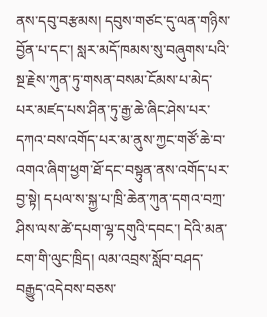ནས་དབུ་བརྩམས། དབུས་གཙང་དུ་ལན་གཉིས་བྱོན་པ་དང་། སླར་མདོ་ཁམས་སུ་བཞུགས་པའི་སྔ་རྗེས་ཀུན་ཏུ་གསན་བསམ་ངོམས་པ་མེད་པར་མཛད་པས་ཤིན་ཏུ་རྒྱ་ཆེ་ཞིང་ཤེས་པར་དཀའ་བས་འགོད་པར་མ་ནུས་ཀྱང་གཙོ་ཆེ་བ་འགའ་ཞིག་ཕྱག་ཐོ་དང་བསྟུན་ནས་འགོད་པར་བྱ་སྟེ། དཔལ་ས་སྐྱ་པ་ཁྲི་ཆེན་ཀུན་དགའ་བཀྲ་ཤིས་ལས་ཚེ་དཔག་ལྷ་དགུའི་དབང་། དེའི་མན་ངག་གི་ལུང་ཁྲིད། ལམ་འབྲས་སློབ་བཤད་བརྒྱུད་འདེབས་བཅས་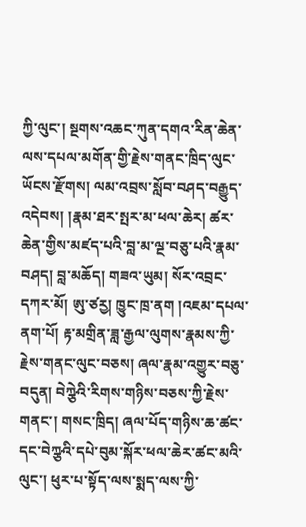ཀྱི་ལུང་། སྔགས་འཆང་ཀུན་དགའ་རིན་ཆེན་ལས་དཔལ་མགོན་གྱི་རྗེས་གནང་ཁྲིད་ལུང་ཡོངས་རྫོགས། ལམ་འབྲས་སློབ་བཤད་བརྒྱུད་འདེབས། །རྣམ་ཐར་སྤར་མ་ཕལ་ཆེར། ཚར་ཆེན་གྱིས་མཛད་པའི་བླ་མ་ལྔ་བཅུ་པའི་རྣམ་བཤད། བླ་མཆོད། གཟའ་ཡུམ། སོར་འབྲང་དཀར་མོ། ཨུ་ཙརྱ། ཁྱུང་ཁྲ་ནག །འཇམ་དཔལ་ནག་པོ། རྟ་མགྲིན་ཟླ་རྒྱལ་ལུགས་རྣམས་ཀྱི་རྗེས་གནང་ལུང་བཅས། ཞལ་རྣམ་འགྱུར་བཅུ་བདུན། བེཀྩེའི་རིགས་གཉིས་བཅས་ཀྱི་རྗེས་གནང་། གསང་ཁྲིད། ཞལ་པོད་གཉིས་ཆ་ཚང་དང་བེཀྩའི་དཔེ་བུམ་སྐོར་ཕལ་ཆེར་ཚང་མའི་ལུང་། ཕུར་པ་སྟོད་ལས་སྨད་ལས་ཀྱི་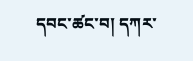དབང་ཚང་བ། དཀར་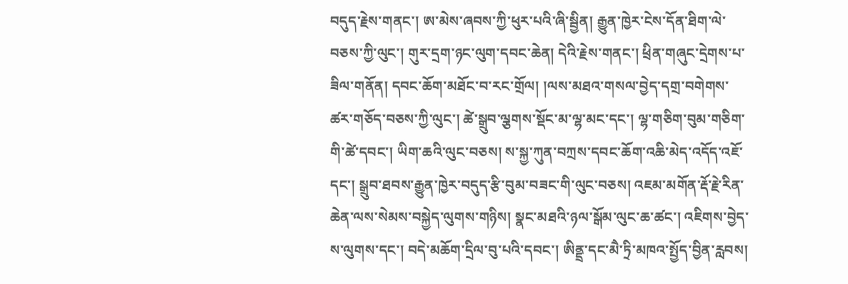བདུད་རྗེས་གནང་། ཨ་མེས་ཞབས་ཀྱི་ཕུར་པའི་ཞི་སྦྱིན། རྒྱུན་ཁྱེར་ངེས་དོན་ཐིག་ལེ་བཅས་ཀྱི་ལུང་། གུར་དྲག་ཉང་ལུག་དབང་ཆེན། དེའི་རྗེས་གནང་། ཕྲིན་གཞུང་དྲེགས་པ་ཟིལ་གནོན། དབང་ཆོག་མཐོང་བ་རང་གྲོལ། །ལས་མཐའ་གསལ་བྱེད་དགྲ་བགེགས་ཚར་གཅོད་བཅས་ཀྱི་ལུང་། ཚེ་སྒྲུབ་ལྕགས་སྡོང་མ་ལྷ་མང་དང་། ལྷ་གཅིག་བུམ་གཅིག་གི་ཚེ་དབང་། ཡིག་ཆའི་ལུང་བཅས། ས་སྐྱ་ཀུན་བཀྲས་དབང་ཆོག་འཆི་མེད་འདོད་འཇོ་དང་། སྒྲུབ་ཐབས་རྒྱུན་ཁྱེར་བདུད་རྩི་བུམ་བཟང་གི་ལུང་བཅས། འཇམ་མགོན་རྡོ་རྗེ་རིན་ཆེན་ལས་སེམས་བསྐྱེད་ལུགས་གཉིས། སྣང་མཐའི་ཉལ་སྒོམ་ལུང་ཆ་ཚང་། འཇིགས་བྱེད་ས་ལུགས་དང་། བདེ་མཆོག་དྲིལ་བུ་པའི་དབང་། ཨིནྡྲ་དང་མཻ་ཏྲི་མཁའ་སྤྱོད་བྱིན་རླབས།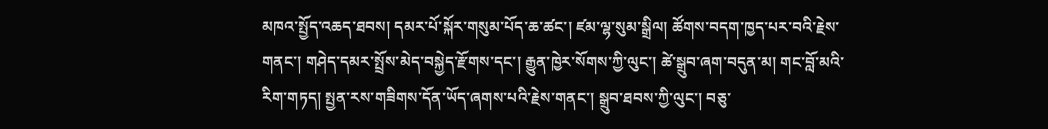མཁའ་སྤྱོད་འཆད་ཐབས། དམར་པོ་སྐོར་གསུམ་པོད་ཆ་ཚང་། ཛམ་ལྷ་སུམ་སྒྲིལ། ཚོགས་བདག་ཁྱད་པར་བའི་རྗེས་གནང་། གཤེད་དམར་སྤྲོས་མེད་བསྐྱེད་རྫོགས་དང་། རྒྱུན་ཁྱེར་སོགས་ཀྱི་ལུང་། ཚེ་སྒྲུབ་ཞག་བདུན་མ། གང་བློ་མའི་རིག་གཏད། སྤྱན་རས་གཟིགས་དོན་ཡོད་ཞགས་པའི་རྗེས་གནང་། སྒྲུབ་ཐབས་ཀྱི་ལུང་། བཅུ་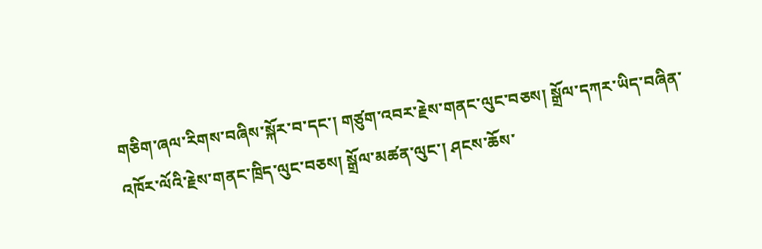གཅིག་ཞལ་རིགས་བཞིས་སྐོར་བ་དང་། གཙུག་འབར་རྗེས་གནང་ལུང་བཅས། སྒྲོལ་དཀར་ཡིད་བཞིན་འཁོར་ལོའི་རྗེས་གནང་ཁྲིད་ལུང་བཅས། སྒྲོལ་མཚན་ལུང་། ཤངས་ཆོས་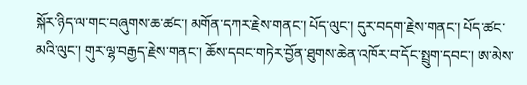སྐོར་ཉིད་ལ་གང་བཞུགས་ཆ་ཚང་། མགོན་དཀར་རྗེས་གནང་། པོད་ལུང་། དུར་བདག་རྗེས་གནང་། པོད་ཚང་མའི་ལུང་། གུར་ལྷ་བརྒྱད་རྗེས་གནང་། ཆོས་དབང་གཏེར་བྱོན་ཐུགས་ཆེན་འཁོར་བ་དོང་སྤྲུག་དབང་། ཨ་མེས་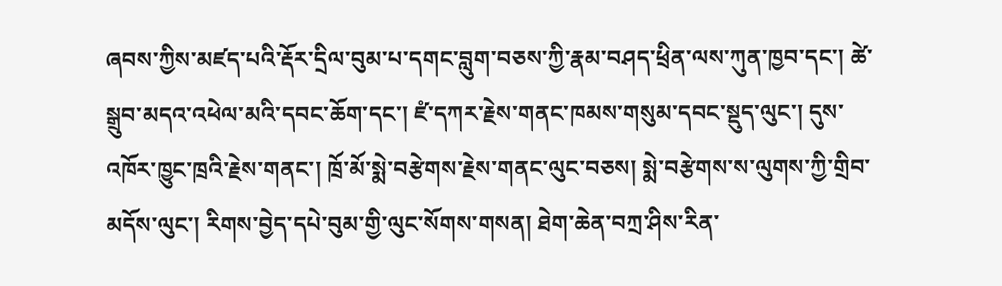ཞབས་ཀྱིས་མཛད་པའི་རྡོར་དྲིལ་བུམ་པ་དགང་བླུག་བཅས་ཀྱི་རྣམ་བཤད་ཕྲིན་ལས་ཀུན་ཁྱབ་དང་། ཚེ་སྒྲུབ་མདའ་འཕེལ་མའི་དབང་ཆོག་དང་། ཛཾ་དཀར་རྗེས་གནང་ཁམས་གསུམ་དབང་སྡུད་ལུང་། དུས་འཁོར་ཁྱུང་ཁྲའི་རྗེས་གནང་། ཁྲོ་མོ་སྨེ་བརྩེགས་རྗེས་གནང་ལུང་བཅས། སྨེ་བརྩེགས་ས་ལུགས་ཀྱི་གྲིབ་མདོས་ལུང་། རིགས་བྱེད་དཔེ་བུམ་གྱི་ལུང་སོགས་གསན། ཐེག་ཆེན་བཀྲ་ཤིས་རིན་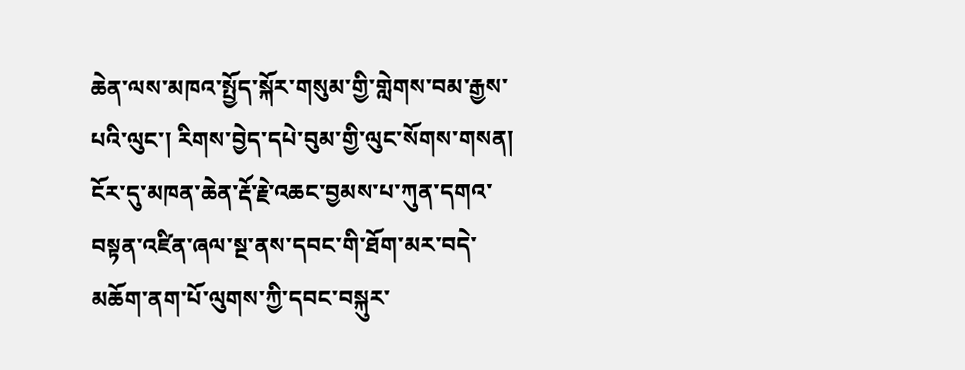ཆེན་ལས་མཁའ་སྤྱོད་སྐོར་གསུམ་གྱི་གླེགས་བམ་རྒྱས་པའི་ལུང་། རིགས་བྱེད་དཔེ་བུམ་གྱི་ལུང་སོགས་གསན། ངོར་དུ་མཁན་ཆེན་རྡོ་རྗེ་འཆང་བྱམས་པ་ཀུན་དགའ་བསྟན་འཛིན་ཞལ་སྔ་ནས་དབང་གི་ཐོག་མར་བདེ་མཆོག་ནག་པོ་ལུགས་ཀྱི་དབང་བསྐུར་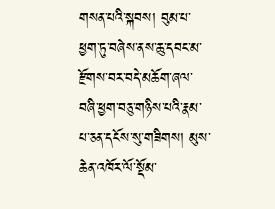གསན་པའི་སྐབས། བུམ་པ་ཕྱག་ཏུ་བཞེས་ནས་ཆུ་དབང་མ་རྫོགས་བར་བདེ་མཆོག་ཞལ་བཞི་ཕྱག་བཅུ་གཉིས་པའི་རྣམ་པ་ཅན་དངོས་སུ་གཟིགས། མུས་ཆེན་འཁོར་ལོ་སྡོམ་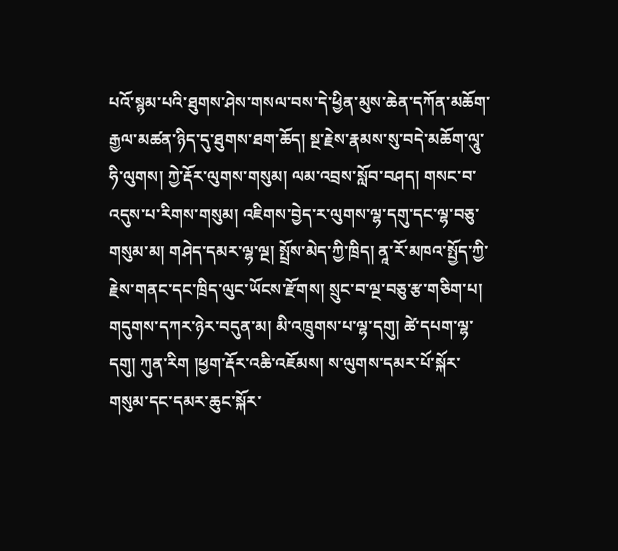པའོ་སྙམ་པའི་ཐུགས་ཤེས་གསལ་བས་དེ་ཕྱིན་མུས་ཆེན་དཀོན་མཆོག་རྒྱལ་མཚན་ཉིད་དུ་ཐུགས་ཐག་ཆོད། སྔ་རྗེས་རྣམས་སུ་བདེ་མཆོག་ལཱུ་ཧི་ལུགས། ཀྱེ་རྡོར་ལུགས་གསུམ། ལམ་འབྲས་སློབ་བཤད། གསང་བ་འདུས་པ་རིགས་གསུམ། འཇིགས་བྱེད་ར་ལུགས་ལྷ་དགུ་དང་ལྷ་བཅུ་གསུམ་མ། གཤེད་དམར་ལྷ་ལྔ། སྤྲོས་མེད་ཀྱི་ཁྲིད། ནཱ་རོ་མཁའ་སྤྱོད་ཀྱི་རྗེས་གནང་དང་ཁྲིད་ལུང་ཡོངས་རྫོགས། སྲུང་བ་ལྔ་བཅུ་རྩ་གཅིག་པ། གདུགས་དཀར་ཉེར་བདུན་མ། མི་འཁྲུགས་པ་ལྷ་དགུ། ཚེ་དཔག་ལྷ་དགུ། ཀུན་རིག །ཕྱག་རྡོར་འཆི་འཇོམས། ས་ལུགས་དམར་པོ་སྐོར་གསུམ་དང་དམར་ཆུང་སྐོར་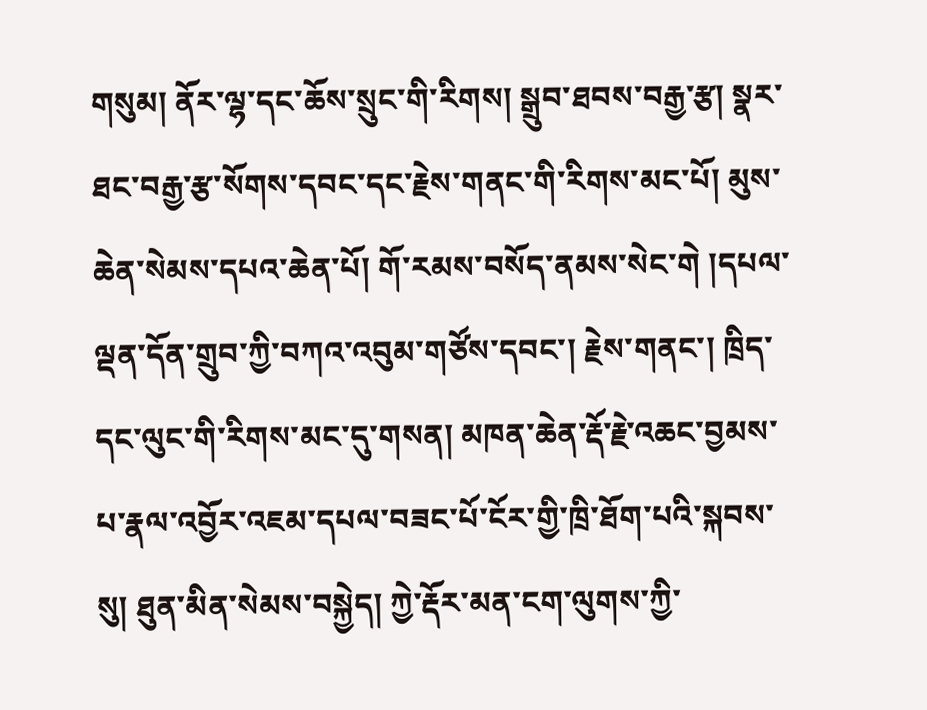གསུམ། ནོར་ལྷ་དང་ཆོས་སྲུང་གི་རིགས། སྒྲུབ་ཐབས་བརྒྱ་རྩ། སྣར་ཐང་བརྒྱ་རྩ་སོགས་དབང་དང་རྗེས་གནང་གི་རིགས་མང་པོ། མུས་ཆེན་སེམས་དཔའ་ཆེན་པོ། གོ་རམས་བསོད་ནམས་སེང་གེ །དཔལ་ལྡན་དོན་གྲུབ་ཀྱི་བཀའ་འབུམ་གཙོས་དབང་། རྗེས་གནང་། ཁྲིད་དང་ལུང་གི་རིགས་མང་དུ་གསན། མཁན་ཆེན་རྡོ་རྗེ་འཆང་བྱམས་པ་རྣལ་འབྱོར་འཇམ་དཔལ་བཟང་པོ་ངོར་གྱི་ཁྲི་ཐོག་པའི་སྐབས་སུ། ཐུན་མིན་སེམས་བསྐྱེད། ཀྱེ་རྡོར་མན་ངག་ལུགས་ཀྱི་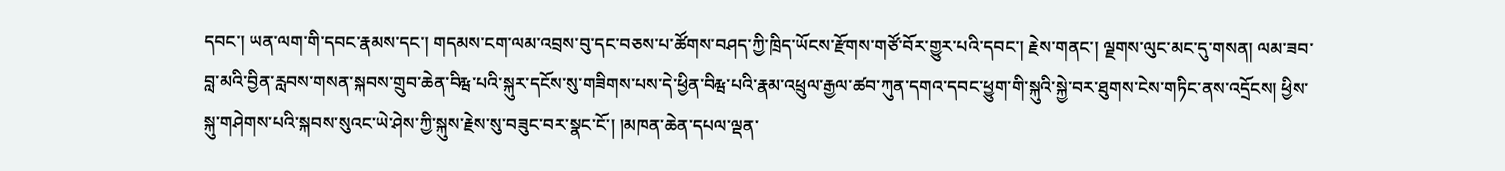དབང་། ཡན་ལག་གི་དབང་རྣམས་དང་། གདམས་ངག་ལམ་འབྲས་བུ་དང་བཅས་པ་ཚོགས་བཤད་ཀྱི་ཁྲིད་ཡོངས་རྫོགས་གཙོ་བོར་གྱུར་པའི་དབང་། རྗེས་གནང་། ལྗགས་ལུང་མང་དུ་གསན། ལམ་ཟབ་བླ་མའི་བྱིན་རླབས་གསན་སྐབས་གྲུབ་ཆེན་བིརྺ་པའི་སྐུར་དངོས་སུ་གཟིགས་པས་དེ་ཕྱིན་བིརྺ་པའི་རྣམ་འཕྲུལ་རྒྱལ་ཚབ་ཀུན་དགའ་དབང་ཕྱུག་གི་སྐུའི་སྐྱེ་བར་ཐུགས་ངེས་གཏིང་ནས་འདྲོངས། ཕྱིས་སྐུ་གཤེགས་པའི་སྐབས་སུའང་ཡེ་ཤེས་ཀྱི་སྐུས་རྗེས་སུ་བཟུང་བར་སྣང་ངོ་། །མཁན་ཆེན་དཔལ་ལྡན་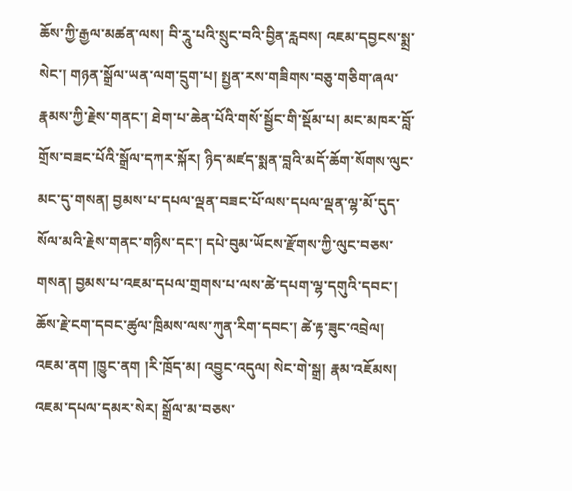ཆོས་ཀྱི་རྒྱལ་མཚན་ལས། བི་རཱུ་པའི་སྲུང་བའི་བྱིན་རླབས། འཇམ་དབྱངས་སྨྲ་སེང་། གཉན་སྒྲོལ་ཡན་ལག་དྲུག་པ། སྤྱན་རས་གཟིགས་བཅུ་གཅིག་ཞལ་རྣམས་ཀྱི་རྗེས་གནང་། ཐེག་པ་ཆེན་པོའི་གསོ་སྦྱོང་གི་སྡོམ་པ། མང་མཁར་བློ་གྲོས་བཟང་པོའི་སྒྲོལ་དཀར་སྐོར། ཉིད་མཛད་སྨན་བླའི་མདོ་ཆོག་སོགས་ལུང་མང་དུ་གསན། བྱམས་པ་དཔལ་ལྡན་བཟང་པོ་ལས་དཔལ་ལྡན་ལྷ་མོ་དུད་སོལ་མའི་རྗེས་གནང་གཉིས་དང་། དཔེ་བུམ་ཡོངས་རྫོགས་ཀྱི་ལུང་བཅས་གསན། བྱམས་པ་འཇམ་དཔལ་གྲགས་པ་ལས་ཚེ་དཔག་ལྷ་དགུའི་དབང་། ཆོས་རྗེ་ངག་དབང་ཚུལ་ཁྲིམས་ལས་ཀུན་རིག་དབང་། ཚེ་རྟ་ཟུང་འབྲེལ། འཇམ་ནག །ཁྱུང་ནག །རི་ཁྲོད་མ། འབྱུང་འདུལ། སེང་གེ་སྒྲ། རྣམ་འཇོམས། འཇམ་དཔལ་དམར་སེར། སྒྲོལ་མ་བཅས་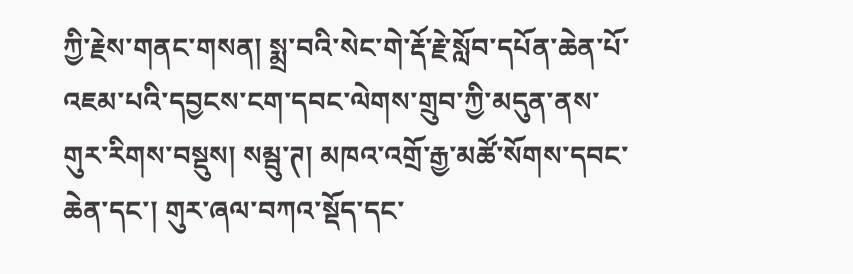ཀྱི་རྗེས་གནང་གསན། སྨྲ་བའི་སེང་གེ་རྡོ་རྗེ་སློབ་དཔོན་ཆེན་པོ་འཇམ་པའི་དབྱངས་ངག་དབང་ལེགས་གྲུབ་ཀྱི་མདུན་ནས་གུར་རིགས་བསྡུས། སམྦུ་ཊ། མཁའ་འགྲོ་རྒྱ་མཚོ་སོགས་དབང་ཆེན་དང་། གུར་ཞལ་བཀའ་སྡོད་དང་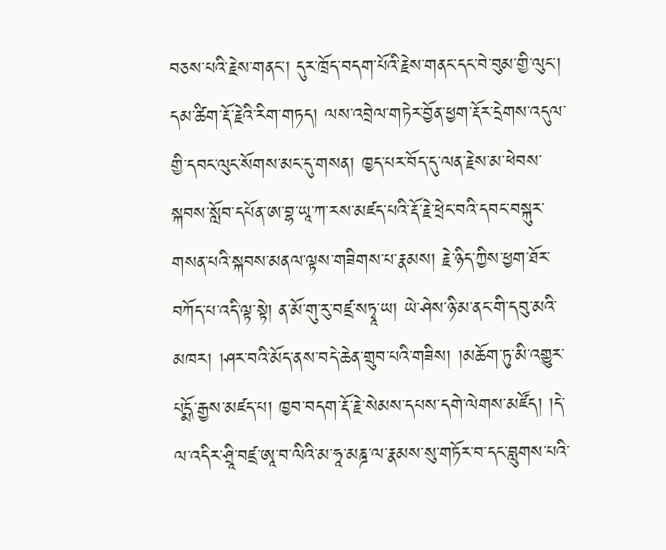བཅས་པའི་རྗེས་གནང་། དུར་ཁྲོད་བདག་པོའི་རྗེས་གནང་དང་བེ་བུམ་གྱི་ལུང་། དམ་ཚིག་རྡོ་རྗེའི་རིག་གཏད། ལས་འབྲེལ་གཏེར་བྱོན་ཕྱག་རྡོར་དྲེགས་འདུལ་གྱི་དབང་ལུང་སོགས་མང་དུ་གསན། ཁྱད་པར་བོད་དུ་ལན་རྗེས་མ་ཕེབས་སྐབས་སློབ་དཔོན་ཨ་བྷ་ཡཱ་ཀ་རས་མཛད་པའི་རྡོ་རྗེ་ཕྲེང་བའི་དབང་བསྐུར་གསན་པའི་སྐབས་མནལ་ལྟས་གཟིགས་པ་རྣམས། རྗེ་ཉིད་ཀྱིས་ཕྱག་ཐོར་བཀོད་པ་འདི་ལྟ་སྟེ། ན་མོ་གུ་རུ་བཛྲ་སཏྭཱ་ཡ། ཡེ་ཤེས་ཉི་མ་ནང་གི་དབུ་མའི་མཁར། །ཤར་བའི་མོད་ནས་བདེ་ཆེན་གྲུབ་པའི་གཟིས། །མཆོག་ཏུ་མི་འགྱུར་པདྨོ་རྒྱས་མཛད་པ། ཁྱབ་བདག་རྡོ་རྗེ་སེམས་དཔས་དགེ་ལེགས་མཛོད། །དེ་ལ་འདིར་ཤྲཱི་བཛྲ་ཨཱ་བ་ལིའི་མ་ཧཱ་མཎྜ་ལ་རྣམས་སུ་གཏོར་བ་དང་བླུགས་པའི་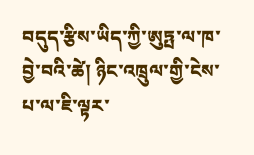བདུད་རྩིས་ཡིད་ཀྱི་ཨུཏྤ་ལ་ཁ་བྱེ་བའི་ཚེ། ཉིང་འཁྲུལ་གྱི་ངེས་པ་ལ་ཇི་ལྟར་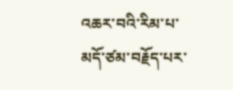འཆར་བའི་རིམ་པ་མདོ་ཙམ་བརྗོད་པར་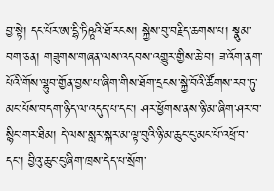བྱ་སྟེ། དང་པོར་ཨ་དྷི་ཏིཥྛའི་ཐོ་རངས། སྐྱེས་བུ་བརྗིད་ཆགས་པ། སྣུམ་བག་ཅན། གཟུགས་གཞན་ལས་འདབས་འགྱུར་གྱིས་ཆེ་བ། ཟ་འོག་ནག་པོའི་གོས་ལྷུབ་གྱོན་བྱས་པ་ཞིག་གིས་ཐོག་དྲངས་སྐྱེ་བོའི་ཚོགས་རབ་ཏུ་མང་པོས་བདག་ཉིད་ལ་འདུད་པ་དང་། ཤར་ཕྱོགས་ནས་ཉི་མ་ཞིག་ཤར་བ་སྙིང་གར་ཐིམ། དེ་ལས་སླར་སྐར་མ་ལྟ་བུའི་ཉི་མ་ཆུང་ངུ་མང་པོ་འཕྲོ་བ་དང་། བྱིའུ་ཆུང་ངུ་ཞིག་ཁྲས་དེད་པ་སྲོག་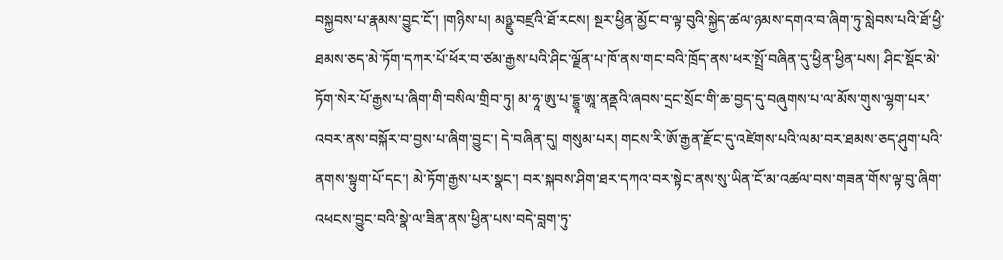བསྐྱབས་པ་རྣམས་བྱུང་ངོ་། །གཉིས་པ། མཉྫུ་བཛྲའི་ཐོ་རངས། སྔར་ཕྱིན་མྱོང་བ་ལྟ་བུའི་སྐྱེད་ཚལ་ཉམས་དགའ་བ་ཞིག་ཏུ་སླེབས་པའི་ཐོ་ཕྱི་ཐམས་ཅད་མེ་ཏོག་དཀར་པོ་ཕོར་བ་ཙམ་རྒྱས་པའི་ཤིང་ལྗོན་པ་ཁོ་ནས་གང་བའི་ཁྲོད་ནས་ཕར་སྤྲོ་བཞིན་དུ་ཕྱིན་ཕྱིན་པས། ཤིང་སྡོང་མེ་ཏོག་སེར་པོ་རྒྱས་པ་ཞིག་གི་བསིལ་གྲིབ་ཏུ། མ་ཧཱ་ཨུ་པ་དྷྱཱ་ཨཱ་ནནྡའི་ཞབས་དྲང་སྲོང་གི་ཆ་བྱད་དུ་བཞུགས་པ་ལ་མོས་གུས་ལྷག་པར་འབར་ནས་བསྐོར་བ་བྱས་པ་ཞིག་བྱུང་། དེ་བཞིན་དུ། གསུམ་པར། གངས་རི་ཨོ་རྒྱན་རྫོང་དུ་འཛེགས་པའི་ལམ་བར་ཐམས་ཅད་ཤུག་པའི་ནགས་སྟུག་པོ་དང་། མེ་ཏོག་རྒྱས་པར་སྣང་། བར་སྐབས་ཤིག་ཐར་དཀའ་བར་སྟེང་ནས་སུ་ཡིན་ངོ་མ་འཚལ་བས་གཟན་གོས་ལྟ་བུ་ཞིག་འཕངས་བྱུང་བའི་སྣེ་ལ་ཟིན་ནས་ཕྱིན་པས་བདེ་བླག་ཏུ་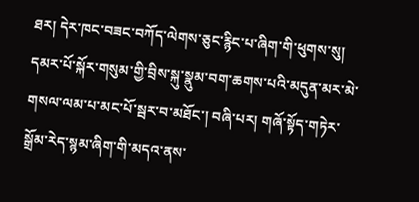ཐར། དེར་ཁང་བཟང་བཀོད་ལེགས་ཅུང་རྙིང་པ་ཞིག་གི་ཕུགས་སུ། དམར་པོ་སྐོར་གསུམ་གྱི་བྲིས་སྐུ་སྣུམ་བག་ཆགས་པའི་མདུན་མར་མེ་གསལ་ལམ་པ་མང་པོ་སྦར་བ་མཐོང་། བཞི་པར། གཞོ་སྟོད་གཏེར་སྒྲོམ་རེད་སྙམ་ཞིག་གི་མདའ་ནས་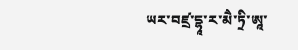ཡར་བཛྲ་དྷཱ་ར་མཻ་ཏྲི་ཨཱ་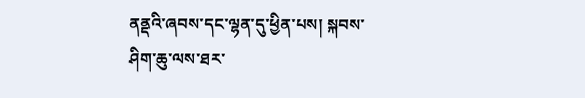ནནྡའི་ཞབས་དང་ལྷན་དུ་ཕྱིན་པས། སྐབས་ཤིག་ཆུ་ལས་ཐར་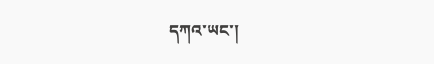དཀའ་ཡང་།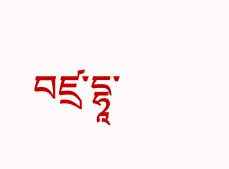བཛྲ་དྷཱ་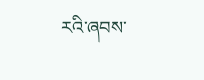རའི་ཞབས་